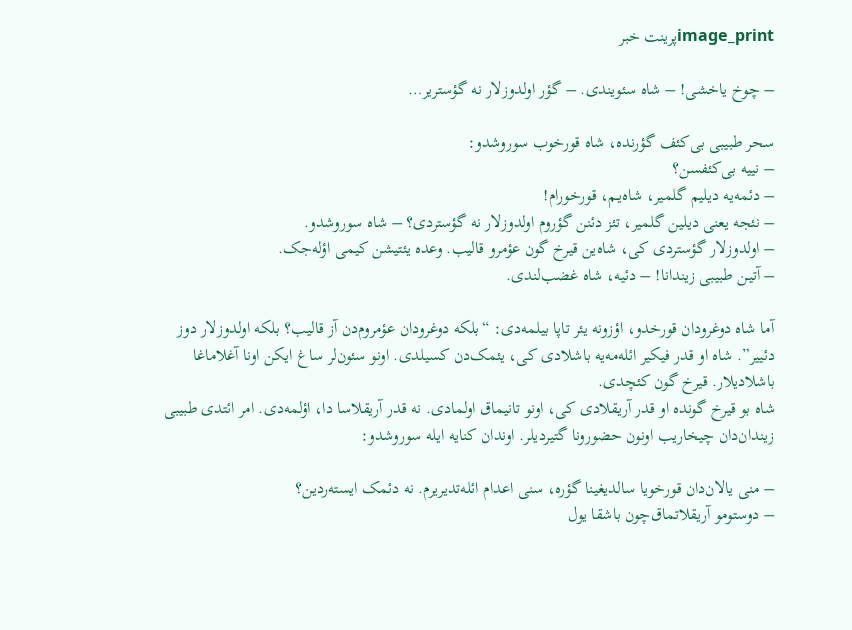image_printپرینت خبر

– چوخ یاخشی! – شاه سئویندی. – گؤر اولدوزلار نه گؤستریر…

سحر طبیبی بی‌کئف گؤرنده، شاه قورخوب سوروشدو:
– نییه بی‌کئفسن؟
– دئمه‌یه دیلیم گلمیر، شاه‌یـم، قورخورام!
– نئجه یعنی دیلین گلمیر، تئز دئنن گؤروم اولدوزلار نه گؤستردی؟ – شاه سوروشدو.
– اولدوزلار گؤستردی کی، شاه‌ین قیرخ گون عؤمرو قالیب. وعده یئتیشن کیمی اؤله‌جک.
– آتیـن طبیبی زیندانا! – دئیه، شاه غضب‌لندی.

آما شاه دوغرودان قورخدو، اؤزونه یئر تاپا بیلمه‌دی: “بلکه دوغرودان عؤمروم‌دن آز قالیب؟ بلکه اولدوزلار دوز دئییر”. شاه او قدر فیکیر ائله‌مه‌یه باشلادی کی، یئمک‌دن کسیلدی. اونو سئون‌لر ساغ ایکن اونا آغلاماغا باشلادیلار. قیرخ گون کئچدی.
شاه بو قیرخ گونده او قدر آریقلادی کی، اونو تانیماق اولمادی. نه قدر آریقلاسا دا، اؤلمه‌دی. امر ائتدی طبیبی زیندان‌دان چیخاریب اونون حضورونا گتیردیلر. اوندان کنایه ایله سوروشدو:

– منی یالان‌دان قورخویا سالدیغینا گؤره، سنی اعدام ائله‌تدیریرم. نه دئمک ایسته‌ردین؟
– دوستومو آریقلاتماق‌چون باشقا یول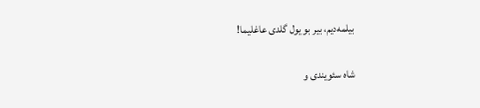بیلمه‌دیم، بیر بو یول گلدی عاغلیما!

شاه سئویندی و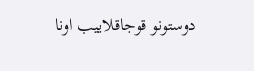دوستونو قوجاقلاییب اونا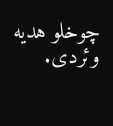چوخلو هدیه وئردی.